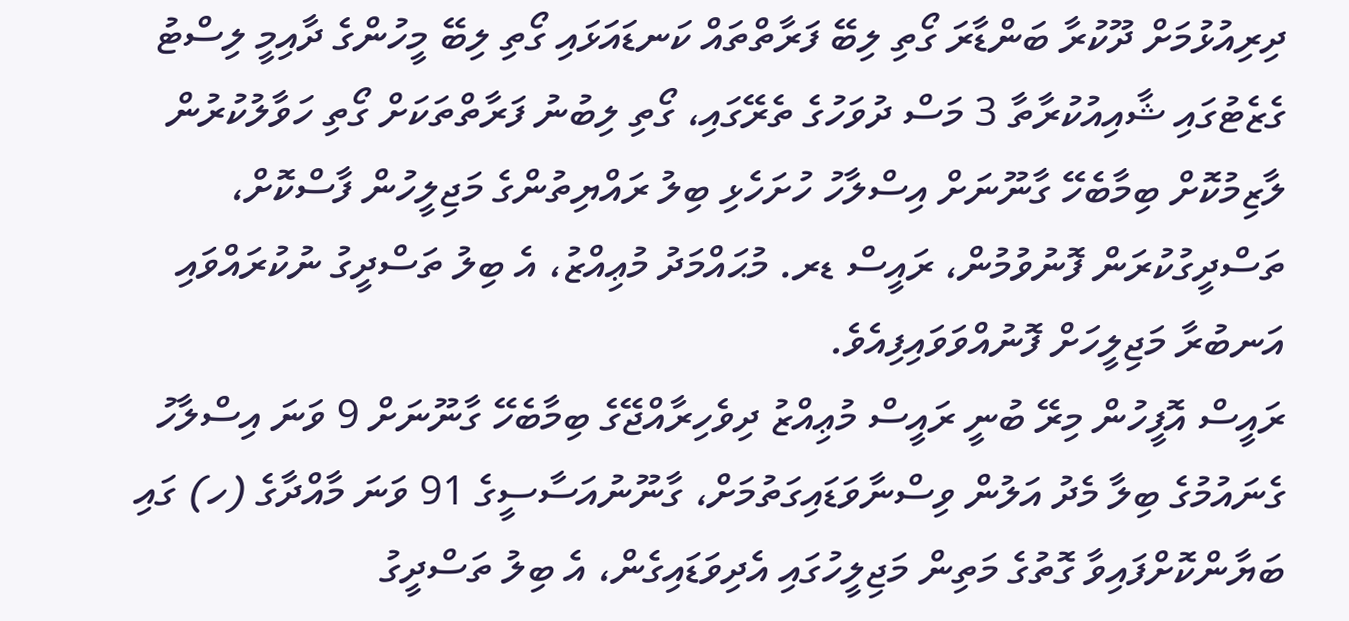ދިރިއުޅުމަށް ދޫކުރާ ބަންޑާރަ ގޯތި ލިބޭ ފަރާތްތައް ކަނޑައަޅައި ގޯތި ލިބޭ މީހުންގެ ދާއިމީ ލިސްޓު ގެޒެޓުގައި ޝާއިއުކުރާތާ 3 މަސް ދުވަހުގެ ތެރޭގައި، ގޯތި ލިބުނު ފަރާތްތަކަށް ގޯތި ހަވާލުކުރުން ލާޒިމުކޮށް ބިމާބެހޭ ގާނޫނަށް އިސްލާހު ހުށަހެޅި ބިލު ރައްޔިތުންގެ މަޖިލީހުން ފާސްކޮށް، ތަސްދީގުކުރަން ފޮނުވުމުން، ރައީސް ޑރ. މުޙައްމަދު މުޢިއްޒު، އެ ބިލު ތަސްދީގު ނުކުރައްވައި އަނބުރާ މަޖިލީހަށް ފޮނުއްވަވައިފިއެވެ.
ރައީސް އޮފީހުން މިރޭ ބުނީ ރައީސް މުޢިއްޒު ދިވެހިރާއްޖޭގެ ބިމާބެހޭ ގާނޫނަށް 9 ވަނަ އިސްލާހު ގެނައުމުގެ ބިލާ މެދު އަލުން ވިސްނާވަޑައިގަތުމަށް، ގާނޫނުއަސާސީގެ 91 ވަނަ މާއްދާގެ (ހ) ގައި ބަޔާންކޮށްފައިވާ ގޮތުގެ މަތިން މަޖިލީހުގައި އެދިވަޑައިގެން، އެ ބިލު ތަސްދީގު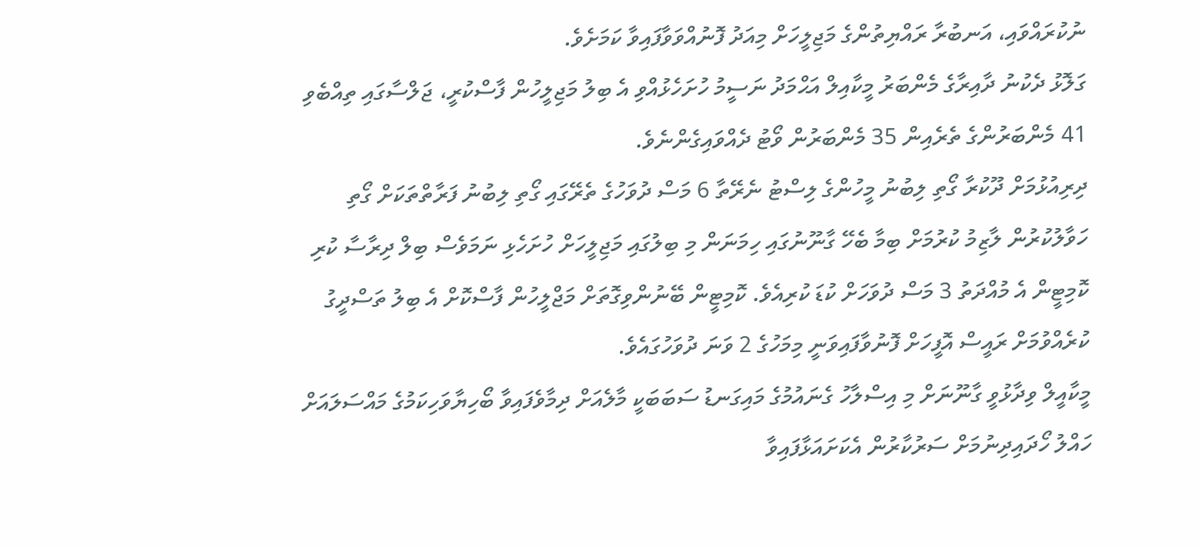ނުކުރައްވައި، އަނބުރާ ރައްޔިތުންގެ މަޖިލީހަށް މިއަދު ފޮނުއްވަވާފައިވާ ކަމަށެވެ.
ގަލޮޅު ދެކުނު ދާއިރާގެ މެންބަރު މީކާއިލް އަޙްމަދު ނަސީމު ހުށަހެޅުއްވި އެ ބިލު މަޖިލީހުން ފާސްކުރީ، ޖަލްސާގައި ތިއްބެވި 41 މެންބަރުންގެ ތެރެއިން 35 މެންބަރުން ވޯޓު ދެއްވައިގެންނެވެ.
ދިރިއުޅުމަށް ދޫކުރާ ގޯތި ލިބުނު މީހުންގެ ލިސްޓު ނެރޭތާ 6 މަސް ދުވަހުގެ ތެރޭގައި ގޯތި ލިބުނު ފަރާތްތަކަށް ގޯތި ހަވާލުކުރުން ލާޒިމު ކުރުމަށް ބިމާ ބެހޭ ގާނޫނުގައި ހިމަނަން މި ބިލުގައި މަޖިލީހަށް ހުށަހެޅި ނަމަވެސް ބިލް ދިރާސާ ކުރި ކޮމިޓީން އެ މުއްދަތު 3 މަސް ދުވަހަށް ކުޑަ ކުރިއެވެ. ކޮމިޓީން ބޭނުންވިގޮތަށް މަޖްލީހުން ފާސްކޮށް އެ ބިލު ތަސްދީގު ކުރެއްވުމަށް ރައީސް އޮފީހަށް ފޮނުވާފައިވަނީ މިމަހުގެ 2 ވަނަ ދުވަހުގައެވެ.
މީކާއީލް ވިދާޅުވީ ގާނޫނަށް މި އިސްލާހު ގެނައުމުގެ މައިގަނޑު ސަބަބަކީ މާލެއަށް ދިމާވެފައިވާ ބޯހިޔާވަހިކަމުގެ މައްސަލައަށް ހައްލު ހޯދައިދިނުމަށް ސަރުކާރުން އެކަށައަޅާފައިވާ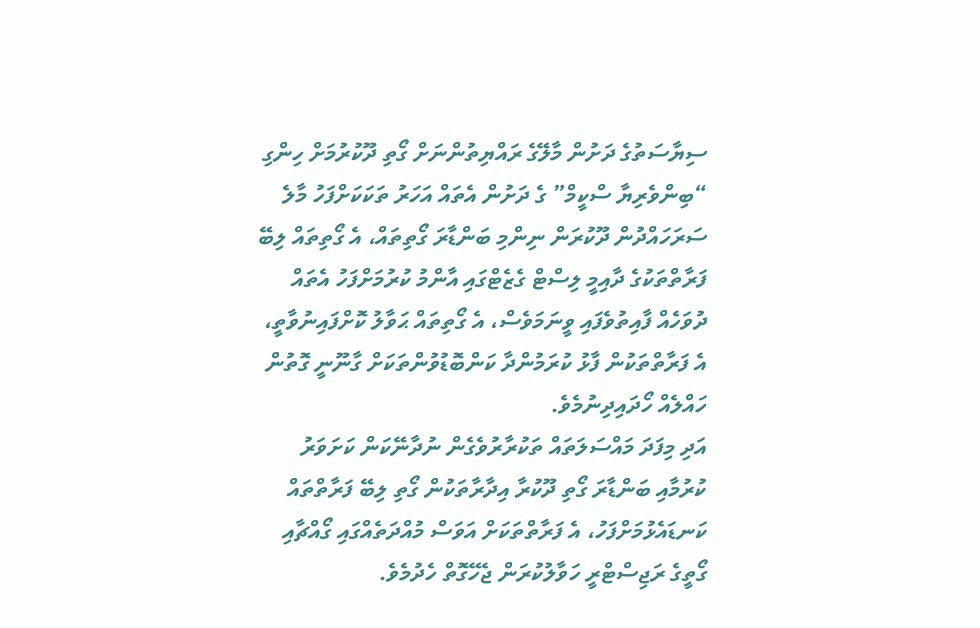ސިޔާސަތުގެ ދަށުން މާލޭގެ ރައްޔިތުންނަށް ގޯތި ދޫކުރުމަށް ހިންގި “ބިންވެރިޔާ ސްކީމް” ގެ ދަށުން އެތައް އަހަރު ތަކަކަށްފަހު މާލެ ސަރަހައްދުން ދޫކުރަން ނިންމި ބަންޑާރަ ގޯތިތައް، އެ ގޯތިތައް ލިބޭ ފަރާތްތަކުގެ ދާއިމީ ލިސްޓް ގެޒެޓްގައި އާންމު ކުރުމަށްފަހު އެތައް ދުވަހެއް ފާއިތުވެފައި ވީނަމަވެސް، އެ ގޯތިތައް ޙަވާލު ކޮށްފައިނުވާތީ، އެ ފަރާތްތަކުން ފާޅު ކުރަމުންދާ ކަންބޮޑުވުންތަކަށް ގާނޫނީ ގޮތުން ހައްލެއް ހޯދައިދިނުމެވެ.
އަދި މިފަދަ މައްސަލަތައް ތަކުރާރުވެގެން ނުދާނޭކަން ކަށަވަރު ކުރުމާއި ބަންޑާރަ ގޯތި ދޫކުރާ އިދާރާތަކުން ގޯތި ލިބޭ ފަރާތްތައް ކަނޑައެޅުމަށްފަހު، އެ ފަރާތްތަކަށް އަވަސް މުއްދަތެއްގައި ގޯއްޗާއި ގޯތީގެ ރަޖިސްޓްރީ ހަވާލުކުރަން ޖެހޭގޮތް ހެދުމެވެ.